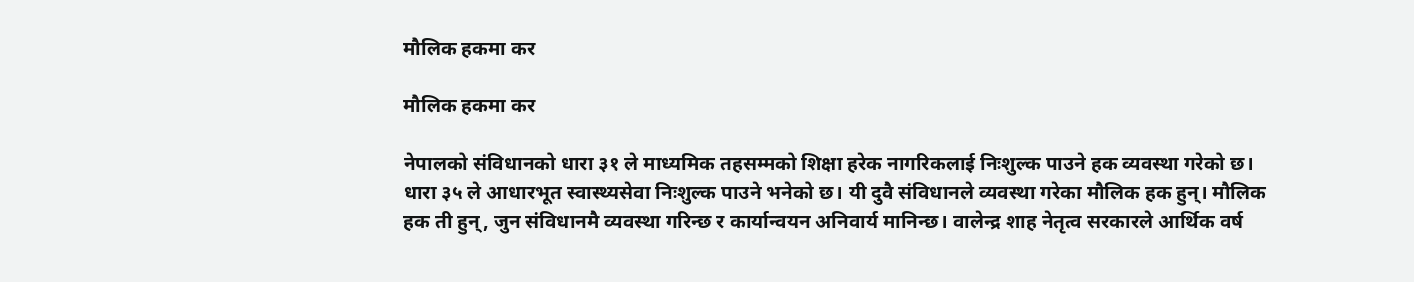मौलिक हकमा कर

मौलिक हकमा कर

नेपालको संविधानको धारा ३१ ले माध्यमिक तहसम्मको शिक्षा हरेक नागरिकलाई निःशुल्क पाउने हक व्यवस्था गरेको छ। धारा ३५ ले आधारभूत स्वास्थ्यसेवा निःशुल्क पाउने भनेको छ। यी दुवै संविधानले व्यवस्था गरेका मौलिक हक हुन्। मौलिक हक ती हुन्, जुन संविधानमै व्यवस्था गरिन्छ र कार्यान्वयन अनिवार्य मानिन्छ। वालेन्द्र शाह नेतृत्व सरकारले आर्थिक वर्ष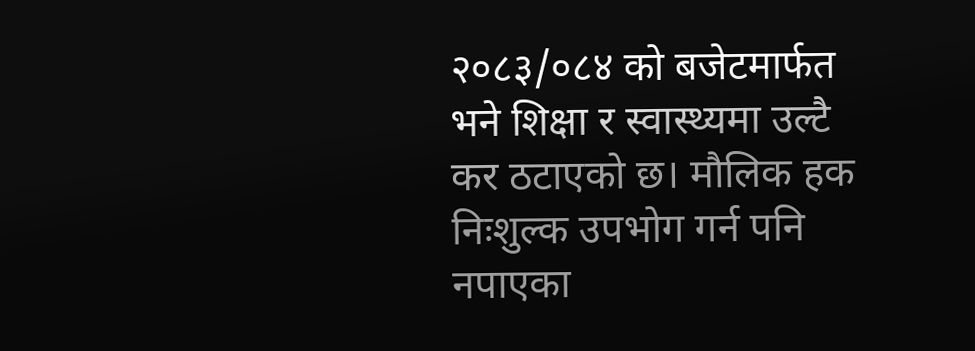२०८३/०८४ को बजेटमार्फत भने शिक्षा र स्वास्थ्यमा उल्टै कर ठटाएको छ। मौलिक हक निःशुल्क उपभोग गर्न पनि नपाएका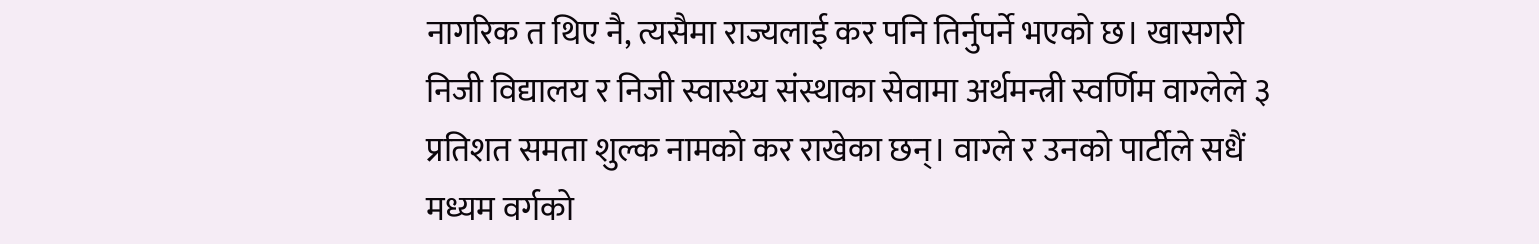नागरिक त थिए नै, त्यसैमा राज्यलाई कर पनि तिर्नुपर्ने भएको छ। खासगरी निजी विद्यालय र निजी स्वास्थ्य संस्थाका सेवामा अर्थमन्त्री स्वर्णिम वाग्लेले ३ प्रतिशत समता शुल्क नामको कर राखेका छन्। वाग्ले र उनको पार्टीले सधैं मध्यम वर्गको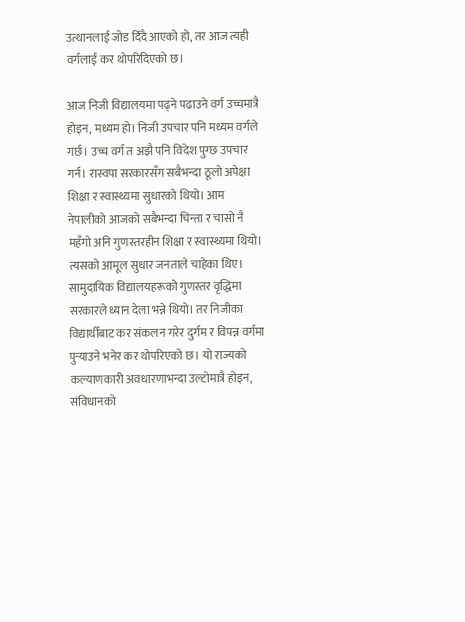उत्थानलाई जोड दिँदै आएको हो, तर आज त्यही वर्गलाई कर थोपरिदिएको छ।

आज निजी विद्यालयमा पढ्ने पढाउने वर्ग उच्चमात्रै होइन, मध्यम हो। निजी उपचार पनि मध्यम वर्गले गर्छ। उच्च वर्ग त अझै पनि विदेश पुग्छ उपचार गर्न। रास्वपा सरकारसँग सबैभन्दा ठूलो अपेक्षा शिक्षा र स्वास्थ्यमा सुधारको थियो। आम नेपालीको आजको सबैभन्दा चिन्ता र चासो नै महँगो अनि गुणस्तरहीन शिक्षा र स्वास्थ्यमा थियो। त्यसको आमूल सुधार जनताले चाहेका थिए। सामुदायिक विद्यालयहरूको गुणस्तर वृद्धिमा सरकारले ध्यान देला भन्ने थियो। तर निजीका विद्यार्थीबाट कर संकलन गरेर दुर्गम र विपन्न वर्गमा पुर्‍याउने भनेर कर थोपरिएको छ। यो राज्यको कल्याणकारी अवधारणाभन्दा उल्टोमात्रै होइन, संविधानको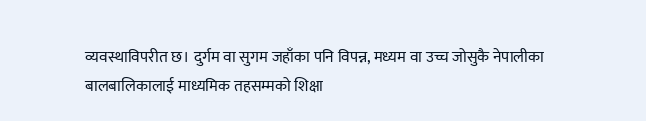व्यवस्थाविपरीत छ। दुर्गम वा सुगम जहाँका पनि विपन्न, मध्यम वा उच्च जोसुकै नेपालीका बालबालिकालाई माध्यमिक तहसम्मको शिक्षा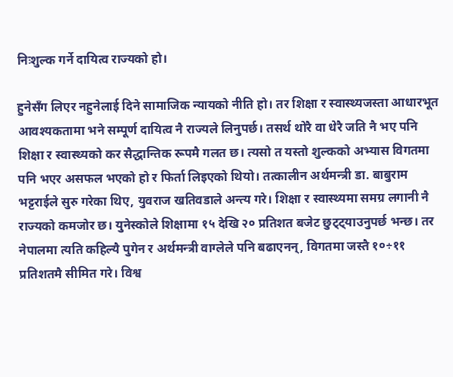निःशुल्क गर्ने दायित्व राज्यको हो।

हुनेसँग लिएर नहुनेलाई दिने सामाजिक न्यायको नीति हो। तर शिक्षा र स्वास्थ्यजस्ता आधारभूत आवश्यकतामा भने सम्पूर्ण दायित्व नै राज्यले लिनुपर्छ। तसर्थ थोरै वा धेरै जति नै भए पनि शिक्षा र स्वास्थ्यको कर सैद्धान्तिक रूपमै गलत छ। त्यसो त यस्तो शुल्कको अभ्यास विगतमा पनि भएर असफल भएको हो र फिर्ता लिइएको थियो। तत्कालीन अर्थमन्त्री डा. बाबुराम भट्टराईले सुरु गरेका थिए, युवराज खतिवडाले अन्त्य गरे। शिक्षा र स्वास्थ्यमा समग्र लगानी नै राज्यको कमजोर छ। युनेस्कोले शिक्षामा १५ देखि २० प्रतिशत बजेट छुट्ट्याउनुपर्छ भन्छ। तर नेपालमा त्यति कहिल्यै पुगेन र अर्थमन्त्री वाग्लेले पनि बढाएनन्, विगतमा जस्तै १०÷११ प्रतिशतमै सीमित गरे। विश्व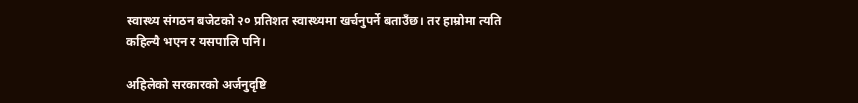स्वास्थ्य संगठन बजेटको २० प्रतिशत स्वास्थ्यमा खर्चनुपर्ने बताउँछ। तर हाम्रोमा त्यति कहिल्यै भएन र यसपालि पनि।

अहिलेको सरकारको अर्जनुदृष्टि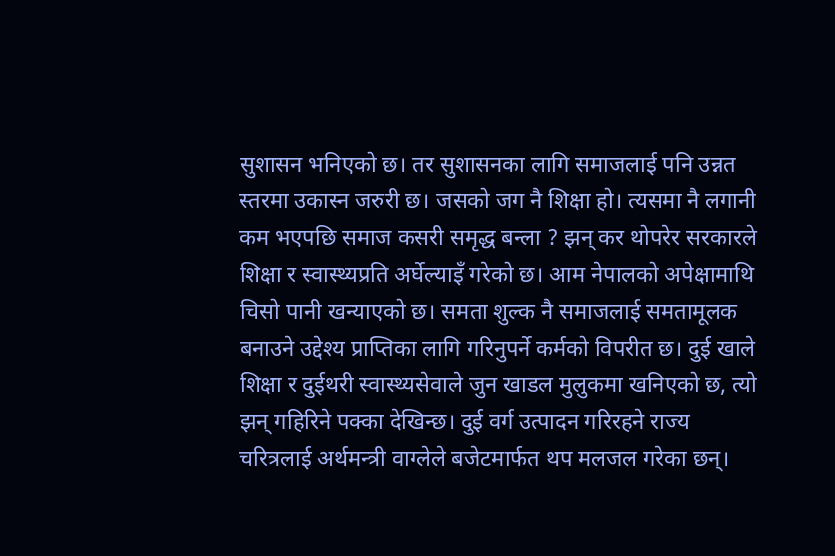सुशासन भनिएको छ। तर सुशासनका लागि समाजलाई पनि उन्नत स्तरमा उकास्न जरुरी छ। जसको जग नै शिक्षा हो। त्यसमा नै लगानी कम भएपछि समाज कसरी समृद्ध बन्ला ? झन् कर थोपरेर सरकारले शिक्षा र स्वास्थ्यप्रति अर्घेल्याइँ गरेको छ। आम नेपालको अपेक्षामाथि चिसो पानी खन्याएको छ। समता शुल्क नै समाजलाई समतामूलक बनाउने उद्देश्य प्राप्तिका लागि गरिनुपर्ने कर्मको विपरीत छ। दुई खाले शिक्षा र दुईथरी स्वास्थ्यसेवाले जुन खाडल मुलुकमा खनिएको छ, त्यो झन् गहिरिने पक्का देखिन्छ। दुई वर्ग उत्पादन गरिरहने राज्य चरित्रलाई अर्थमन्त्री वाग्लेले बजेटमार्फत थप मलजल गरेका छन्।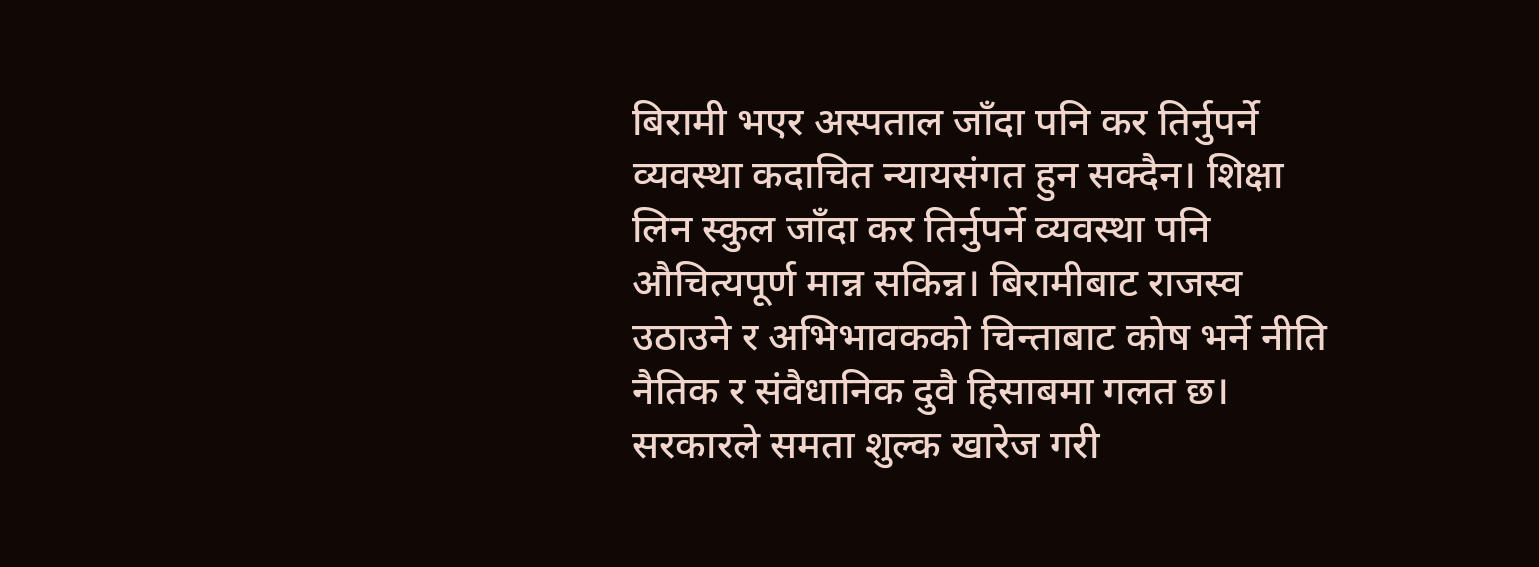बिरामी भएर अस्पताल जाँदा पनि कर तिर्नुपर्ने व्यवस्था कदाचित न्यायसंगत हुन सक्दैन। शिक्षा लिन स्कुल जाँदा कर तिर्नुपर्ने व्यवस्था पनि औचित्यपूर्ण मान्न सकिन्न। बिरामीबाट राजस्व उठाउने र अभिभावकको चिन्ताबाट कोष भर्ने नीति नैतिक र संवैधानिक दुवै हिसाबमा गलत छ। सरकारले समता शुल्क खारेज गरी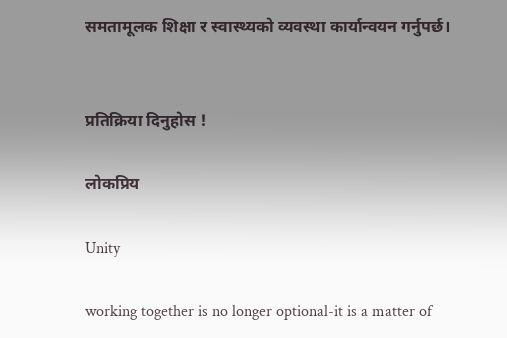समतामूलक शिक्षा र स्वास्थ्यको व्यवस्था कार्यान्वयन गर्नुपर्छ।


प्रतिक्रिया दिनुहोस !

लोकप्रिय

Unity

working together is no longer optional-it is a matter of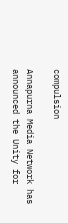compulsion

Annapurna Media Network has announced the Unity for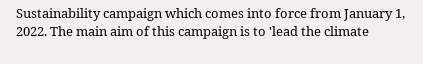Sustainability campaign which comes into force from January 1, 2022. The main aim of this campaign is to 'lead the climate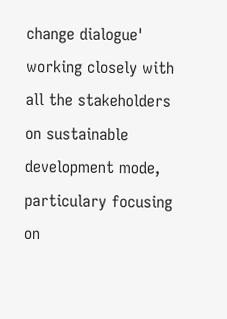change dialogue' working closely with all the stakeholders on sustainable development mode, particulary focusing on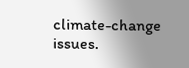climate-change issues.